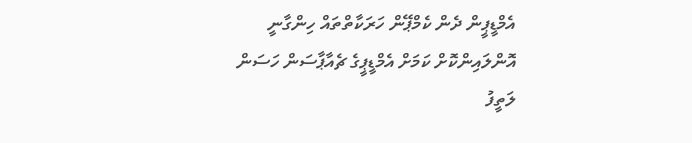އެމްޑީޕީން ދެން ކެމްޕޭން ހަރަކާތްތައް ހިންގާނީ އޮންލައިންކޮށް ކަމަށް އެމްޑީޕީގެ ޗެއާޕާސަން ހަސަން ލަތީފު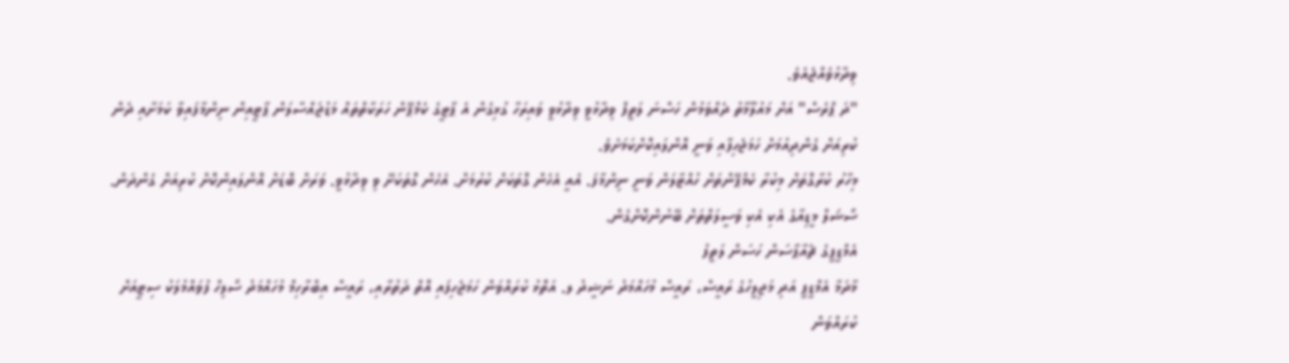ވިދާޅުވެއްޖެއެވެ.
"ދަ ޕްރެސް" އަށް މައުލޫމާތު ދެއްވަމުން ހަސްނަ ލަތީފް ވިދާޅުވީ ވިދާޅުވީ ވައިރަހާ ގުޅިގެން އެ ޕާޓީގެ ކެމްޕޭން ހަރަކާތްތައް މަޑުޖައްސާލަން ޕާޓީއިން ނިންމާފައިވާ ކަމަށާއި ދެން ކުރިއަށް ގެންދިއުމަށް ހަމަޖެހިފާއި ވަނީ އޮންލައިކޮށްކަމަށެވެ.
މިހާރު ކުރާގޮތަށް މިކުރާ ކެމްޕޭންތަށް ހުއްޓާލަން ވަނީ ނިންމާފަ. އެއީ އެހެން ގޮތަކަށް ކުރުމަށް. އެހެން ގޮތަކަށޭ ވި ވިދާޅުވީ. ވަރަށް ބޮޑަށް އޮންލައިންކޮށް ކުރިއަށް ގެންދަން. ސޯޝަލް މީޑިއާގެ އެކި އެކި ވަސީލަތްތަށް ބޭނުންކޮށްގެން.
އެމްޑީޕީގެ ޗެއާޕާސަން ހަސަން ލަތީފު
މާދަމާ އެމްޑީޕީ އަދި މަޖިލީހުގެ ރައީސް، ރައީސް މުހައްމަދު ނަޝީދު ލ. އަތޮޅު ކުރައްވަން ހަމަޖެހިފައި އޮތް ދަތުރާއި، ރައީސް އިބްރާހިމް މުހައްމަދު ސޯލިހް ފުވައްމުލަކު ސިޓީއަށް ކުރައްވަން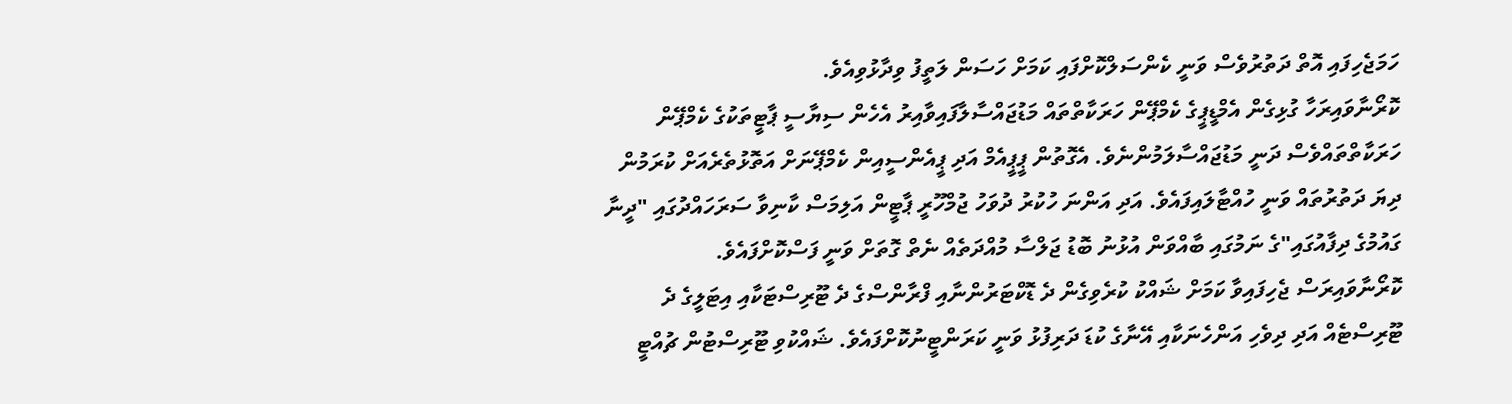ހަމަޖެހިފައި އޮތް ދަތުރުވެސް ވަނީ ކެންސަލްކޮށްފައި ކަމަށް ހަސަން ލަތީފު ވިދާޅުވިއެވެ.
ކޮރޯނާވައިރަހާ ގުޅިގެން އެމްޑީޕީގެ ކެމްޕޭން ހަރަކާތްތައް މަޑުޖައްސާލާފައިވާއިރު އެހެން ސިޔާސީ ޕާޓީތަކުގެ ކެމްޕޭން ހަރަކާތްތައްވެސް ދަނީ މަޑުޖައްސާލަމުންނެވެ. އެގޮތުން ޕީޕީއެމް އަދި ޕީއެންސީއިން ކެމްޕޭނަށް އަތޮޅުތެރެއަށް ކުރަމުން ދިޔަ ދަތުރުތައް ވަނީ ހުއްޓާލައިފައެވެ. އަދި އަންނަ ހުކުރު ދުވަހު ޖުމްހޫރީ ޕާޓީން އަލިމަސް ކާނިވާ ސަރަހައްދުގައި "ދީނާ ގައުމުގެ ދިފާއުގައި"ގެ ނަމުގައި ބާއްވަން އުޅުނު ބޮޑު ޖަލްސާ މުއްދަތެއް ނެތް ގޮތަށް ވަނީ ފަސްކޮށްފައެވެ.
ކޮރޯނާވައިރަސް ޖެހިފައިވާ ކަމަށް ޝައްކު ކުރެވިގެން ދެ ޑޮކްޓަރުންނާއި ފްރާންސްގެ ދެ ޓޫރިސްޓަކާއި އިޓަލީގެ ދެ ޓޫރިސްޓެއް އަދި ދިވެހި އަންހެނަކާއި އޭނާގެ ކުޑަ ދަރިފުޅު ވަނީ ކަރަންޓީނުކޮށްފައެވެ. ޝައްކުވި ޓޫރިސްޓުން ޗުއްޓީ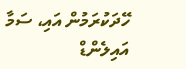ހޭދަކުރަމުން އައި، ސަމާ އައިލެންޑް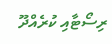ރިސޯޓާއި ކުރެއްދޫ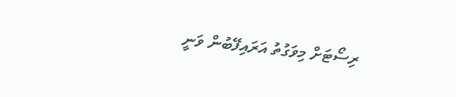ރިސޯޓަށް މިވަގުތު އަރައިފޭބުން ވަނީ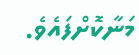މަނާކޮށްފައެވެ.